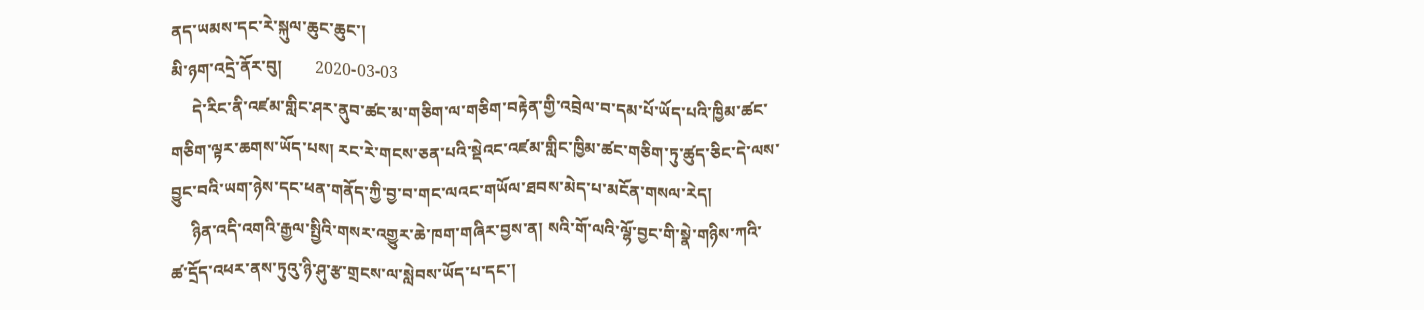ནད་ཡམས་དང་རེ་སྐུལ་ཆུང་ཆུང་།
མི་ཉག་འདྲེ་ནོར་བུ།        2020-03-03
     དེ་རིང་ནི་འཛམ་གླིང་ཤར་ནུབ་ཚང་མ་གཅིག་ལ་གཅིག་བརྟེན་གྱི་འབྲེལ་བ་དམ་པོ་ཡོད་པའི་ཁྱིམ་ཚང་གཅིག་ལྟར་ཆགས་ཡོད་པས། རང་རེ་གངས་ཅན་པའི་སྡེའང་འཛམ་གླིང་ཁྱིམ་ཚང་གཅིག་ཏུ་ཚུད་ཅིང་དེ་ལས་བྱུང་བའི་ཡག་ཉེས་དང་ཕན་གནོད་ཀྱི་བྱ་བ་གང་ལའང་གཡོལ་ཐབས་མེད་པ་མངོན་གསལ་རེད།
     ཉིན་འདི་འགའི་རྒྱལ་སྤྱིའི་གསར་འགྱུར་ཆེ་ཁག་གཞིར་བྱས་ན། སའི་གོ་ལའི་ལྷོ་བྱང་གི་སྣེ་གཉིས་ཀའི་ཚ་དྲོད་འཕར་ནས་ཏུའུ་ཉི་ཤུ་རྩ་གྲངས་ལ་སླེབས་ཡོད་པ་དང་།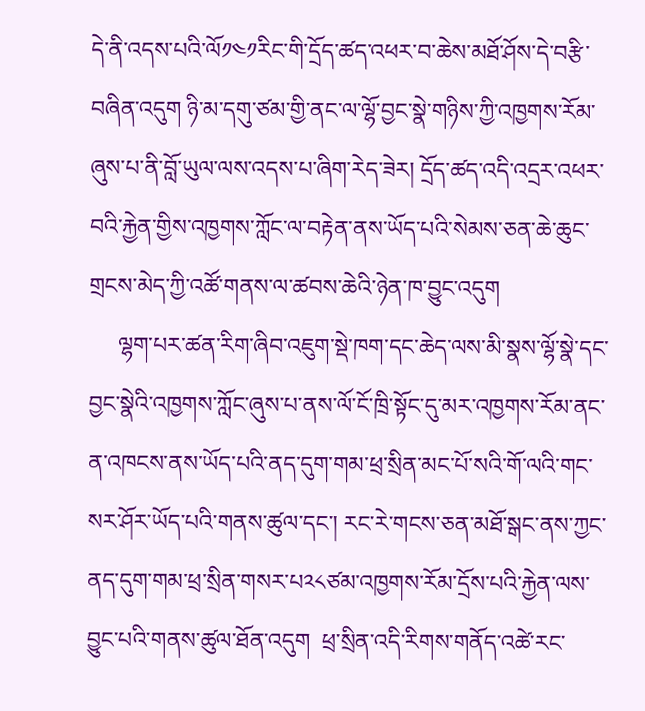དེ་ནི་འདས་པའི་ལོ༡༤༡རིང་གི་དྲོད་ཚད་འཕར་བ་ཆེས་མཐོ་ཤོས་དེ་བརྩི་བཞིན་འདུག ཉི་མ་དགུ་ཙམ་གྱི་ནང་ལ་ལྷོ་བྱང་སྣེ་གཉིས་ཀྱི་འཁྱགས་རོམ་ཞུས་པ་ནི་བློ་ཡུལ་ལས་འདས་པ་ཞིག་རེད་ཟེར། དྲོད་ཚད་འདི་འདྲར་འཕར་བའི་རྐྱེན་གྱིས་འཁྱགས་ཀློང་ལ་བརྟེན་ནས་ཡོད་པའི་སེམས་ཅན་ཆེ་ཆུང་གྲངས་མེད་ཀྱི་འཚོ་གནས་ལ་ཚབས་ཆེའི་ཉེན་ཁ་བྱུང་འདུག
     ལྷག་པར་ཚན་རིག་ཞིབ་འཇུག་སྡེ་ཁག་དང་ཆེད་ལས་མི་སྣས་ལྷོ་སྣེ་དང་བྱང་སྣེའི་འཁྱགས་ཀློང་ཞུས་པ་ནས་ལོ་ངོ་ཁྲི་སྟོང་དུ་མར་འཁྱགས་རོམ་ནང་ན་འཁངས་ནས་ཡོད་པའི་ནད་དུག་གམ་ཕྲ་སྲིན་མང་པོ་སའི་གོ་ལའི་གང་སར་ཤོར་ཡོད་པའི་གནས་ཚུལ་དང་། རང་རེ་གངས་ཅན་མཐོ་སྒང་ནས་ཀྱང་ནད་དུག་གམ་ཕྲ་སྲིན་གསར་པ༢༨ཙམ་འཁྱགས་རོམ་དྲོས་པའི་རྐྱེན་ལས་བྱུང་པའི་གནས་ཚུལ་ཐོན་འདུག  ཕྲ་སྲིན་འདི་རིགས་གནོད་འཚེ་རང་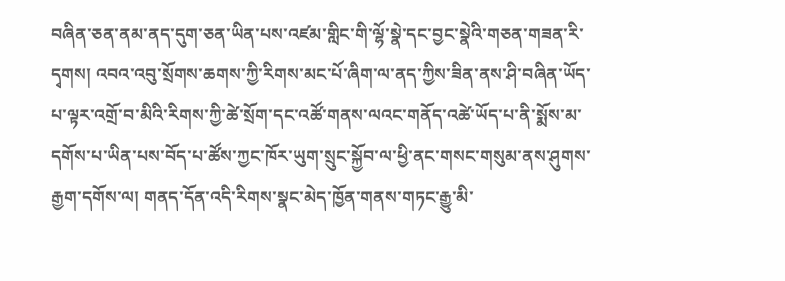བཞིན་ཅན་ནམ་ནད་དུག་ཅན་ཡིན་པས་འཛམ་གླིང་གི་ལྷོ་སྣེ་དང་བྱང་སྣེའི་གཅན་གཟན་རི་དྭགས། འབའ་འབུ་སྲོགས་ཆགས་ཀྱི་རིགས་མང་པོ་ཞིག་ལ་ནད་ཀྱིས་ཟིན་ནས་ཤི་བཞིན་ཡོད་པ་ལྟར་འགྲོ་བ་མིའི་རིགས་ཀྱི་ཚེ་སྲོག་དང་འཚོ་གནས་ལའང་གནོད་འཚེ་ཡོད་པ་ནི་སྨོས་མ་དགོས་པ་ཡིན་པས་བོད་པ་ཚོས་ཀྱང་ཁོར་ཡུག་སྲུང་སྐྱོབ་ལ་ཕྱི་ནང་གསང་གསུམ་ནས་ཤུགས་རྒྱག་དགོས་ལ། གནད་དོན་འདི་རིགས་སྣང་མེད་ཁྱོན་གནས་གཏང་རྒྱུ་མི་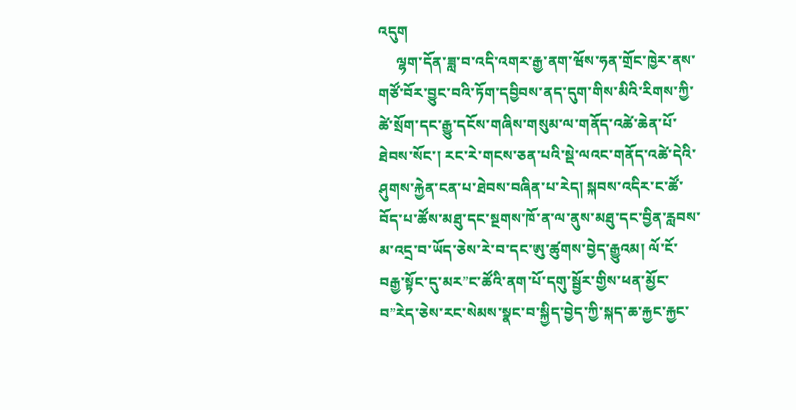འདུག
     ལྷག་དོན་ཟླ་བ་འདི་འགར་རྒྱ་ནག་ཝོས་ཧན་གྲོང་ཁྱེར་ནས་གཙོ་བོར་བྱུང་བའི་ཏོག་དབྱིབས་ནད་དུག་གིས་མིའི་རིགས་ཀྱི་ཚེ་སྲོག་དང་རྒྱུ་དངོས་གཞིས་གསུམ་ལ་གནོད་འཚེ་ཆེན་པོ་ཐེབས་སོང་། རང་རེ་གངས་ཅན་པའི་སྡེ་ལའང་གནོད་འཚེ་དེའི་ཤུགས་རྐྱེན་ངན་པ་ཐེབས་བཞིན་པ་རེད། སྐབས་འདིར་ང་ཚོ་བོད་པ་ཚོས་མཐུ་དང་སྔགས་ཁོ་ན་ལ་ནུས་མཐུ་དང་བྱིན་རླབས་མ་འདྲ་བ་ཡོད་ཅེས་རེ་བ་དང་ཨུ་ཚུགས་བྱེད་རྒྱུའམ། ལོ་ངོ་བརྒྱ་སྟོང་དུ་མར”ང་ཚོའི་ནག་པོ་དགུ་སྦྱོར་གྱིས་ཕན་མྱོང་བ”རེད་ཅེས་རང་སེམས་སྣང་བ་སྐྱིད་བྱེད་ཀྱི་སྐད་ཆ་རྐྱང་རྐྱང་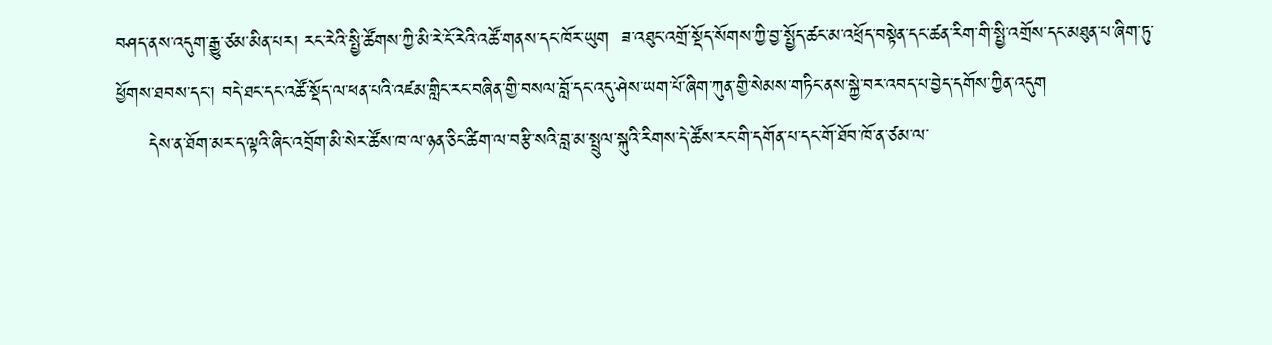བཤད་ནས་འདུག་རྒྱུ་ཙམ་མིན་པར། རང་རེའི་སྤྱི་ཚོགས་ཀྱི་མི་རེ་ངོ་རེའི་འཚོ་གནས་དང་ཁོར་ཡུག  ཟ་འཐུང་འགྲོ་སྡོད་སོགས་ཀྱི་བྱ་སྤྱོད་ཚང་མ་འཕྲོད་བསྟེན་དང་ཚན་རིག་གི་སྤྱི་འགྲོས་དང་མཐུན་པ་ཞིག་ཏུ་ཕྱོགས་ཐབས་དང་། བདེ་ཐང་དང་འཚོ་སྡོད་ལ་ཕན་པའི་འཛམ་གླིང་རང་བཞིན་གྱི་བསལ་བློ་དང་འདུ་ཤེས་ཡག་པོ་ཞིག་ཀུན་གྱི་སེམས་གཏིང་ནས་སྐྱེ་བར་འབད་པ་བྱེད་དགོས་ཀྱིན་འདུག
     དེས་ན་ཐོག་མར་ད་ལྟའི་ཞིང་འབྲོག་མི་སེར་ཚོས་ཁ་ལ་ཉན་ཅིང་ཚིག་ལ་བརྩི་སའི་བླ་མ་སྤྲུལ་སྐུའི་རིགས་དེ་ཚོས་རང་གི་དགོན་པ་དང་གོ་ཐོབ་ཁོ་ན་ཙམ་ལ་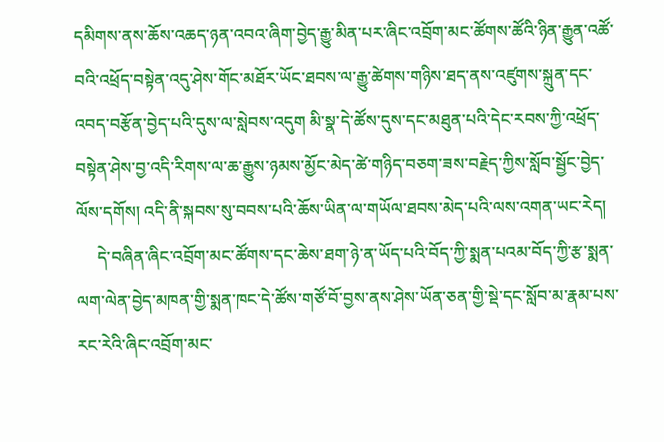དམིགས་ནས་ཆོས་འཆད་ཉན་འབའ་ཞིག་བྱེད་རྒྱུ་མིན་པར་ཞིང་འབྲོག་མང་ཚོགས་ཚོའི་ཉིན་རྒྱུན་འཚོ་བའི་འཕྲོད་བསྟེན་འདུ་ཤེས་གོང་མཐོར་ཡོང་ཐབས་ལ་རྒྱུ་ཚེགས་གཉིས་ཐད་ནས་འཛུགས་སྐྲུན་དང་འབད་བརྩོན་བྱེད་པའི་དུས་ལ་སླེབས་འདུག མི་སྣ་དེ་ཚོས་དུས་དང་མཐུན་པའི་དེང་རབས་ཀྱི་འཕྲོད་བསྟེན་ཤེས་བྱ་འདི་རིགས་ལ་ཆ་རྒྱུས་ཉམས་མྱོང་མེད་ཚེ་གཉིད་བཅག་ཟས་བརྗེད་ཀྱིས་སློབ་སྦྱོང་བྱེད་ལོས་དགོས། འདི་ནི་སྐབས་སུ་བབས་པའི་ཆོས་ཡིན་ལ་གཡོལ་ཐབས་མེད་པའི་ལས་འགན་ཡང་རེད།
     དེ་བཞིན་ཞིང་འབྲོག་མང་ཚོགས་དང་ཆེས་ཐག་ཉེ་ན་ཡོད་པའི་བོད་ཀྱི་སྨན་པའམ་བོད་ཀྱི་རྩ་སྨན་ལག་ལེན་བྱེད་མཁན་གྱི་སྨན་ཁང་དེ་ཚོས་གཙོ་བོ་བྱས་ནས་ཤེས་ཡོན་ཅན་གྱི་སྡེ་དང་སློབ་མ་རྣམ་པས་རང་རེའི་ཞིང་འབྲོག་མང་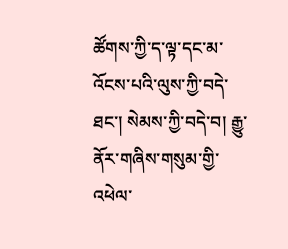ཚོགས་ཀྱི་ད་ལྟ་དང་མ་འོངས་པའི་ལུས་ཀྱི་བདེ་ཐང་། སེམས་ཀྱི་བདེ་བ། རྒྱུ་ནོར་གཞིས་གསུམ་གྱི་འཕེལ་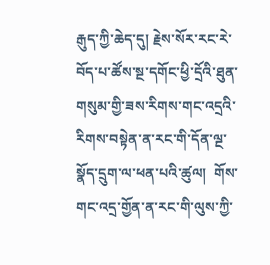རྒུད་ཀྱི་ཆེད་དུ། རྗེས་སོར་རང་རེ་བོད་པ་ཚོས་སྔ་དགོང་ཕྱི་དྲོའི་ཐུན་གསུམ་གྱི་ཟས་རིགས་གང་འདྲའི་རིགས་བསྟེན་ན་རང་གི་དོན་ལྔ་སྣོད་དྲུག་ལ་ཕན་པའི་ཚུལ།  གོས་གང་འདྲ་གྱོན་ན་རང་གི་ལུས་ཀྱི་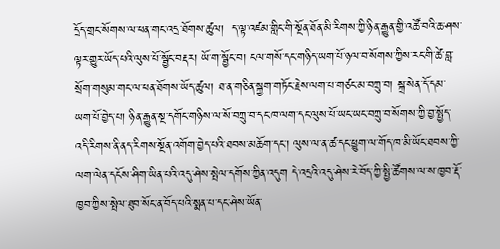དྲོད་གྲང་སོགས་ལ་ཕན་གང་འདྲ་ཐོགས་ཚུལ།  ད་ལྟ་འཛམ་གླིང་གི་སྔོན་ཐོན་མི་རིགས་ཀྱི་ཉིན་རྒྱུན་གྱི་འཚོ་བའི་ཆ་ཤས་ལྟར་གྱུར་ཡོད་པའི་ལུས་པོ་སྦྱོང་བརྡར། ཡོ་ག་སྦྱོང་བ། ངལ་གསོ་དང་གཉིད་ཡག་པོ་ཉལ་བ་སོགས་ཀྱིས་རང་གི་ཚེ་བླ་སྲོག་གསུམ་གང་ལ་ཕན་ཐོགས་ཡོད་ཚུལ། ཐ་ན་གཅིན་སྐྱག་གཏོང་རྗེས་ལག་པ་གཙང་མ་བཀྲུ་བ། སྐྲ་སེན་དོ་དམ་ཡག་པོ་བྱེད་པ། ཉིན་རྒྱུན་སྔ་དགོང་གཉིས་ལ་སོ་བཀྲུ་བ་དང་ཁ་ལག་དང་ལུས་པོ་ཡང་ཡང་བཀྲུ་བ་སོགས་ཀྱི་བྱ་སྤྱོད་འདི་རིགས་ནི་ནད་རིགས་སྔོན་འགོག་བྱེད་པའི་ཐབས་མཆོག་དང་། ལུས་ལ་ན་ཚ་དང་ཕྱུག་ལ་གོད་ཁ་མི་ཡོང་ཐབས་ཀྱི་ལག་ལེན་དངོས་ཤིག་ཡིན་པའི་འདུ་ཤེས་སྤེལ་དགོས་ཀྱིན་འདུག དེ་འདྲའི་འདུ་ཤེས་རེ་བོད་ཀྱི་སྤྱི་ཚོགས་ལ་ས་ཁྱབ་རྡོ་ཁྱབ་ཀྱིས་སྤེལ་ཐུབ་སོང་ན་བོད་པའི་སྨན་པ་དང་ཤེས་ཡོན་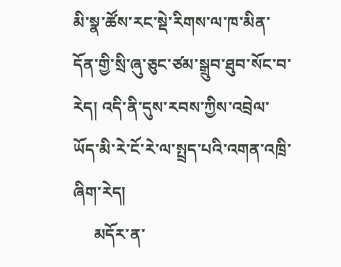མི་སྣ་ཚོས་རང་སྡེ་རིགས་ལ་ཁ་མིན་དོན་གྱི་སྲི་ཞུ་ཅུང་ཙམ་སྒྲུབ་ཐུབ་སོང་བ་རེད། འདི་ནི་དུས་རབས་ཀྱིས་འབྲེལ་ཡོད་མི་རེ་ངོ་རེ་ལ་སྤྲད་པའི་འགན་འཁྲི་ཞིག་རེད།
     མདོར་ན་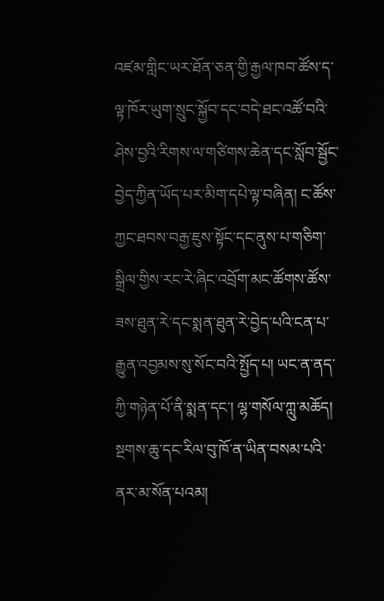འཛམ་གླིང་ཡར་ཐོན་ཅན་གྱི་རྒྱལ་ཁབ་ཚོས་ད་ལྟ་ཁོར་ཡུག་སྲུང་སྐྱོབ་དང་བདེ་ཐང་འཚོ་བའི་ཤེས་བྱའི་རིགས་ལ་གཙིགས་ཆེན་དང་སློབ་སྦྱོང་བྱེད་ཀྱིན་ཡོད་པར་མིག་དཔེ་ལྟ་བཞིན། ང་ཚོས་ཀྱང་ཐབས་བརྒྱ་ཇུས་སྟོང་དང་ནུས་པ་གཅིག་སྒྲིལ་གྱིས་རང་རེ་ཞིང་འབྲོག་མང་ཚོགས་ཚོས་ཟས་ཐུན་རེ་དང་སྨན་ཐུན་རེ་བྱེད་པའི་ངན་པ་རྒྱུན་འབྱམས་སུ་སོང་བའི་སྤྱོད་པ། ཡང་ན་ནད་ཀྱི་གཉེན་པོ་ནི་སྨན་དང་། ལྷ་གསོལ་ཀླུ་མཆོད། སྔགས་ཆུ་དང་རིལ་བུ་ཁོ་ན་ཡིན་བསམ་པའི་ནར་མ་སོན་པའམ།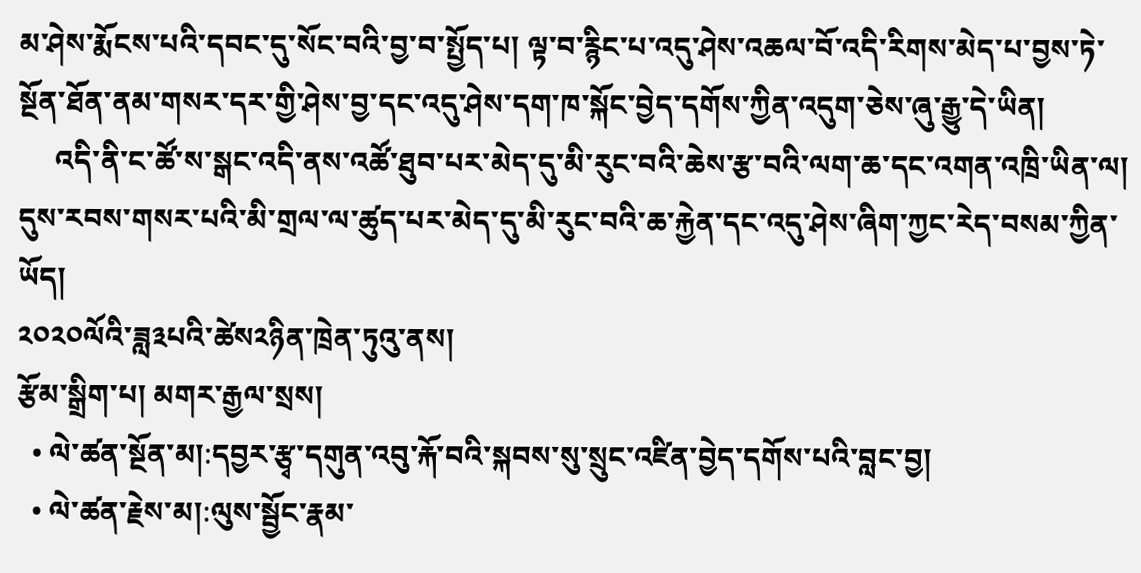མ་ཤེས་རྨོངས་པའི་དབང་དུ་སོང་བའི་བྱ་བ་སྤྱོད་པ། ལྟ་བ་རྙིང་པ་འདུ་ཤེས་འཆལ་བོ་འདི་རིགས་མེད་པ་བྱས་ཏེ་སྔོན་ཐོན་ནམ་གསར་དར་གྱི་ཤེས་བྱ་དང་འདུ་ཤེས་དག་ཁ་སྐོང་བྱེད་དགོས་ཀྱིན་འདུག་ཅེས་ཞུ་རྒྱུ་དེ་ཡིན།
     འདི་ནི་ང་ཚོ་ས་སྒང་འདི་ནས་འཚོ་ཐུབ་པར་མེད་དུ་མི་རུང་བའི་ཆེས་རྩ་བའི་ལག་ཆ་དང་འགན་འཁྲི་ཡིན་ལ། དུས་རབས་གསར་པའི་མི་གྲལ་ལ་ཚུད་པར་མེད་དུ་མི་རུང་བའི་ཆ་རྐྱེན་དང་འདུ་ཤེས་ཞིག་ཀྱང་རེད་བསམ་ཀྱིན་ཡོད།
༢༠༢༠ལོའི་ཟླ༣པའི་ཚེས༢ཉིན་ཁྲེན་ཏུའུ་ནས།
རྩོམ་སྒྲིག་པ། མགར་རྒྱལ་སྲས།
  • ལེ་ཚན་སྔོན་མ།:དབྱར་རྩྭ་དགུན་འབུ་རྐོ་བའི་སྐབས་སུ་སྲུང་འཛིན་བྱེད་དགོས་པའི་བླང་བྱ།
  • ལེ་ཚན་རྗེས་མ།:ལུས་སྦྱོང་རྣམ་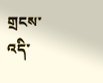གྲངས་འདི་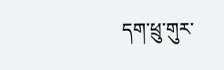དག་ཕྲུ་གུར་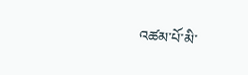འཚམ་པོ་མི་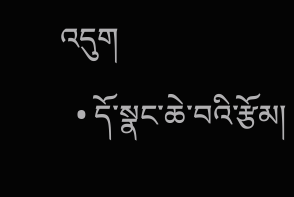འདུག
  • དོ་སྣང་ཆེ་བའི་རྩོམ།